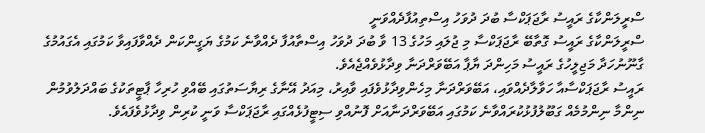ސްރީލަންކާގެ ރައީސު ރާޖަޕަކްސާ ބުދަ ދުވަހު އިސްތިއުފާދެއްވަނީ
ސްރީލަންކާގެ ރައީސު ގޮތާބޭ ރާޖަޕަކްސާ މި ޖުލައި މަހުގެ 13 ވާ ބުދަ ދުވަހު އިސްތާއުފާ ދެއްވާނެ ކަމުގެ ޔަގީންކަން ދެއްވާފައިވާ ކަމުގައި އެގައުމުގެ ގާނޫނުހަދާ މަޖިލީހުގެ ރައީސު މަހިންދަ ޔާޕާ އަބޭވަރްދަނާ ވިދާޅުވެއްޖެއެވެ.
ރައީސު ރާޖަޕަކްސާއާ ހަވާލާދެއްވައި، އަބޭވަރްދަނާ މިހެންވިދާޅުވެފައި ވާއިރު، މިއަދު އޭނާގެ ރިޔާސަތުގައި ބޭއްވި ހުރިހާ ޕާޓީތަކުގެ ބައްދަލުވުމުން ނިންމާ ނިންމުމެއް ގަބޫލުފުޅުކުރައްވާނެ ކަމުގައި އަބޭވަރްދަނާއަށް ފޮނުއްވި ސިޓީފުޅެއްގައި ރާޖަޕަކްސާ ވަނީ ކުރިން ވިދާޅުވެފައެވެ.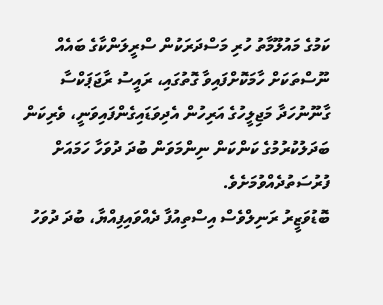ކަމުގެ މައުލޫމާތު ހުރި މަސްދަރަކުން ސްރީލަންކާގެ ބައެއް ނޫސްތަކަށް ހާމަކޮށްފައިވާ ގޮތުގައި، ރައީސު ރާޖަޕަކްސާ ގާނޫނުހަދާ މަޖިލީހުގެ އަރިހުން އެދިވަޑައިގެންފައިވަނީ، ވެރިކަން ބަދަލުކުރުމުގެ ކަންކަން ނިންމަވަން ބުދަ ދުވަހާ ހަމައަށް ފުރުސަތުދެއްވުމަށެވެ.
ބޮޑުވަޒީރު ރަނިލްވެސް އިސްތިއުފާ ދެއްވައިފިއްޔާ، ބުދަ ދުވަހު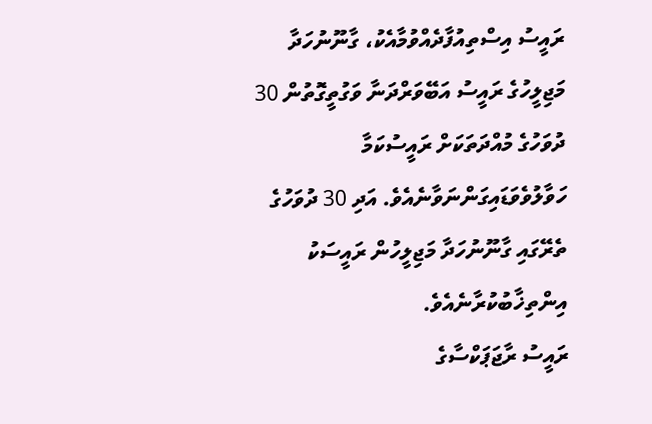ރައީސު އިސްތިއުފާދެއްވުމާއެކު، ގާނޫނުހަދާ މަޖިލީހުގެ ރައީސު އަބޭވަރްދަނާ ވަގުތީގޮތުން 30 ދުވަހުގެ މުއްދަތަކަށް ރައީސުކަމާ ހަވާލުވެވަޑައިގަންނަވާނެއެވެ. އަދި 30 ދުވަހުގެ ތެރޭގައި ގާނޫނުހަދާ މަޖިލީހުން ރައީސަކު އިންތިޚާބުކުރާނެއެވެ.
ރައީސު ރާޖަޕަކްސާގެ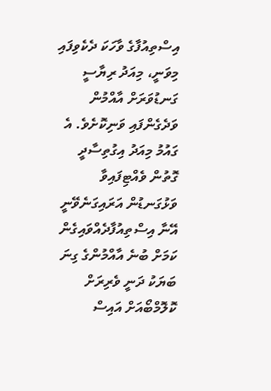އިސްތިއުފާގެ ވާހަކަ ދެކެވިފައި މިވަނީ، މިއަދު ރިޔާސީ ގަނޑުވަރަށް އާއްމުން ވަދެގެންފައި ވަނިކޮށެވެ. އެ ގައުމު މިއަދު އިގުތިސާދީ ގޮތުން ވެއްޓިފައިވާ ވަޅުގަނޑުން އަރައިގަނެވޭނީ އޭނާ އިސްތިއުފާދެއްވައިގެން ކަމަށް ބުނެ އާއްމުންގެ ގިނަ ބަޔަކު ދަނީ ވެރިރަށް ކޮލޮމްބޯއަށް އައިސް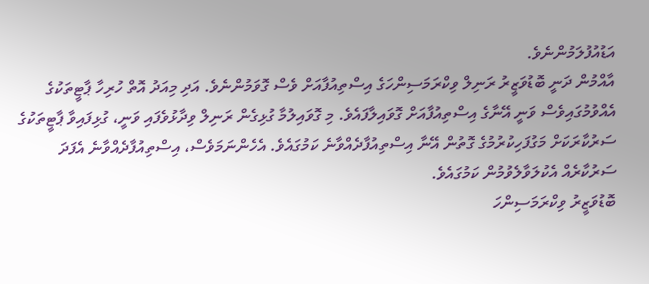އަޑުއުފުލަމުންނެވެ.
އާއްމުން ދަނީ ބޮޑުވަޒީރު ރަނިލް ވިކްރަމަސިންހަގެ އިސްތިއުފާއަށް ވެސް ގޮވަމުންނެވެ. އަދި މިއަދު އޮތް ހުރިހާ ޕާޓީތަކުގެ އެއްވުމުގައިވެސް ވަނީ އޭނާގެ އިސްތިއުފާއަށް ގޮވައިލާފައެވެ. މި ގޮވައިލުމާ ގުޅިގެން ރަނިލް ވިދާޅުވެފައި ވަނީ، ގުޅިފައިވާ ޕާޓީތަކުގެ ސަރުކާރަކަށް މަގުފަހިކުރުމުގެ ގޮތުން އޭނާ އިސްތިއުފާދެއްވާނެ ކަމުގައެވެ. އެހެންނަމަވެސް، އިސްތިއުފާދެއްވާނެ އެފަދަ ސަރުކާރެއް އެކުލަވާލެވުމުން ކަމުގައެވެ.
ބޮޑުވަޒީރު ވިކްރަމަސިންހަ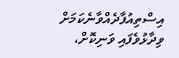އިސްތިއުފާދެއްވާނެކަމަށް ވިދާޅުވެފައި ވަނިކޮށް،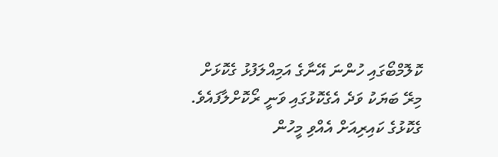ކޮލޮމްބޯގައި ހުންނަ އޭނާގެ އަމިއްލަފުޅު ގެކޮޅަށް މިރޭ ބަޔަކު ވަދެ އެގެކޮޅުގައި ވަނީ ރޯކޮށްލާފައެވެ. ގެކޮޅުގެ ކައިރިއަށް އެއްވި މީހުން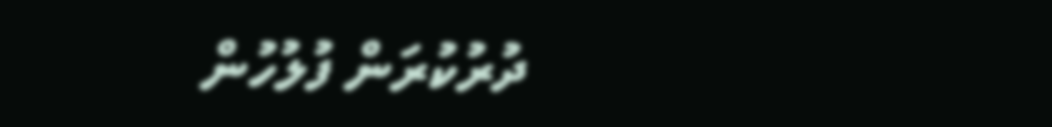ދުރުކުރަން ފުލުހުން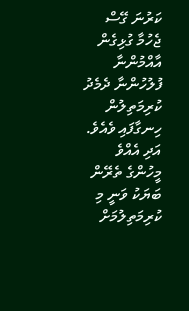ކަރުނަ ގޭސް ޖެހުމާ ގުޅިގެން އާއްމުންނާ ފުލުހުންނާ ދެމެދު ކުރިމަތިލުން ހިނގާފައި ވެއެވެ. އަދި އެއްވެ މީހުންގެ ތެރޭން ބަޔަކު ވަނީ މި ކުރިމަތިލުމަށް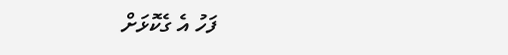ފަހު އެ ގެކޮޅަށް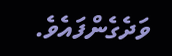ވަދެގެންފައެވެ.